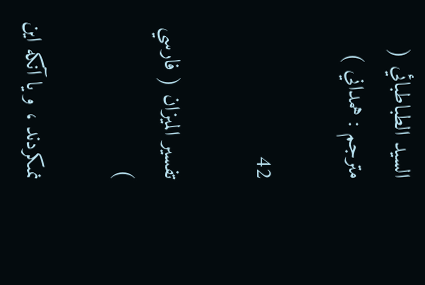السيد الطباطبائي ( مترجم : همداني )

42

تفسير الميزان ( فارسي )

نمىكردند ، و يا آنكه اين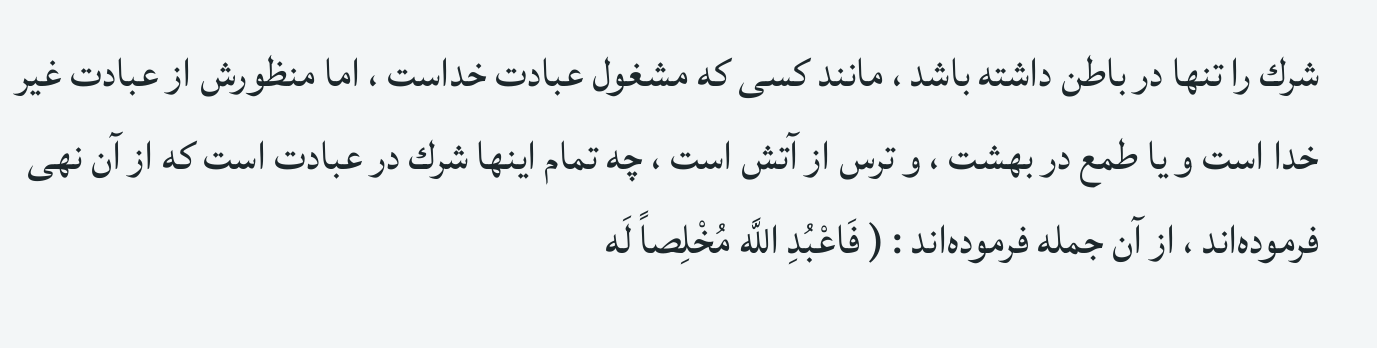شرك را تنها در باطن داشته باشد ، مانند كسى كه مشغول عبادت خداست ، اما منظورش از عبادت غير خدا است و يا طمع در بهشت ، و ترس از آتش است ، چه تمام اينها شرك در عبادت است كه از آن نهى فرموده‌اند ، از آن جمله فرموده‌اند : ( فَاعْبُدِ اللَّه مُخْلِصاً لَه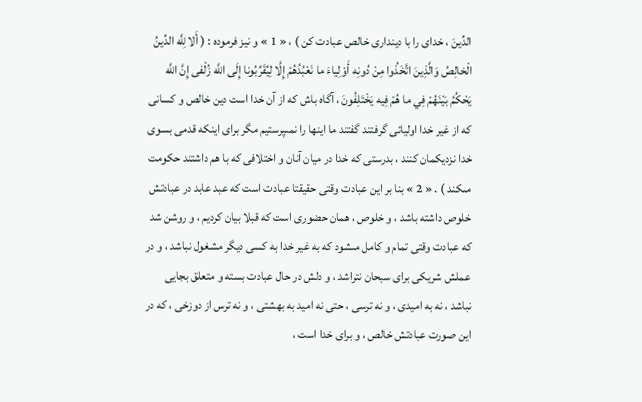الدِّينَ ، خداى را با ديندارى خالص عبادت كن ) ، « 1 » و نيز فرموده : ( أَلا لِلَّه الدِّينُ الْخالِصُ وَالَّذِينَ اتَّخَذُوا مِنْ دُونِه أَوْلِياءَ ما نَعْبُدُهُمْ إِلَّا لِيُقَرِّبُونا إِلَى اللَّه زُلْفى إِنَّ اللَّه يَحْكُمُ بَيْنَهُمْ فِي ما هُمْ فِيه يَخْتَلِفُونَ ، آگاه باش كه از آن خدا است دين خالص و كسانى كه از غير خدا اوليائى گرفتند گفتند ما اينها را نمىپرستيم مگر براى اينكه قدمى بسوى خدا نزديكمان كنند ، بدرستى كه خدا در ميان آنان و اختلافى كه با هم داشتند حكومت مىكند ) . « 2 » بنا بر اين عبادت وقتى حقيقتا عبادت است كه عبد عابد در عبادتش خلوص داشته باشد ، و خلوص ، همان حضورى است كه قبلا بيان كرديم ، و روشن شد كه عبادت وقتى تمام و كامل مىشود كه به غير خدا به كسى ديگر مشغول نباشد ، و در عملش شريكى براى سبحان نتراشد ، و دلش در حال عبادت بسته و متعلق بجايى نباشد ، نه به اميدى ، و نه ترسى ، حتى نه اميد به بهشتى ، و نه ترس از دوزخى ، كه در اين صورت عبادتش خالص ، و براى خدا است ،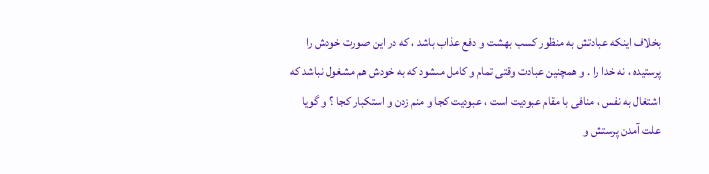بخلاف اينكه عبادتش به منظور كسب بهشت و دفع عذاب باشد ، كه در اين صورت خودش را پرستيده ، نه خدا را . و همچنين عبادت وقتى تمام و كامل مىشود كه به خودش هم مشغول نباشد كه اشتغال به نفس ، منافى با مقام عبوديت است ، عبوديت كجا و منم زدن و استكبار كجا ؟ و گويا علت آمدن پرستش و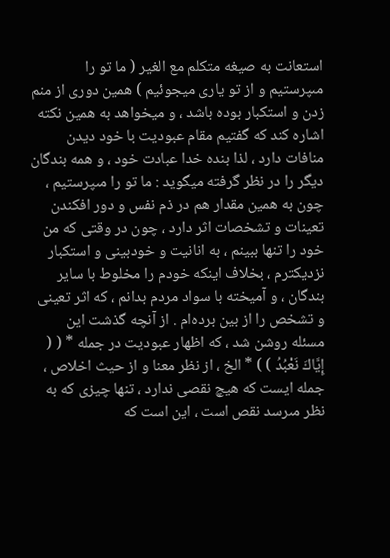استعانت به صيغه متكلم مع الغير ( ما تو را مىپرستيم و از تو يارى ميجوئيم ) همين دورى از منم زدن و استكبار بوده باشد ، و ميخواهد به همين نكته اشاره كند كه گفتيم مقام عبوديت با خود ديدن منافات دارد ، لذا بنده خدا عبادت خود ، و همه بندگان ديگر را در نظر گرفته ميگويد : ما تو را مىپرستيم ، چون به همين مقدار هم در ذم نفس و دور افكندن تعينات و تشخصات اثر دارد ، چون در وقتى كه من خود را تنها ببينم ، به انانيت و خودبينى و استكبار نزديكترم ، بخلاف اينكه خودم را مخلوط با ساير بندگان ، و آميخته با سواد مردم بدانم ، كه اثر تعينى و تشخص را از بين برده‌ام . از آنچه گذشت اين مسئله روشن شد ، كه اظهار عبوديت در جمله * ( ( إِيَّاكَ نَعْبُدُ ) ) * الخ ، از نظر معنا و از حيث اخلاص ، جمله ايست كه هيچ نقصى ندارد ، تنها چيزى كه به نظر مىرسد نقص است ، اين است كه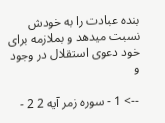بنده عبادت را به خودش نسبت ميدهد و بملازمه براى خود دعوى استقلال در وجود و

--> 1 - سوره زمر آيه 2 2 -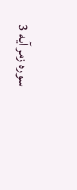سوره زمر آيه 3